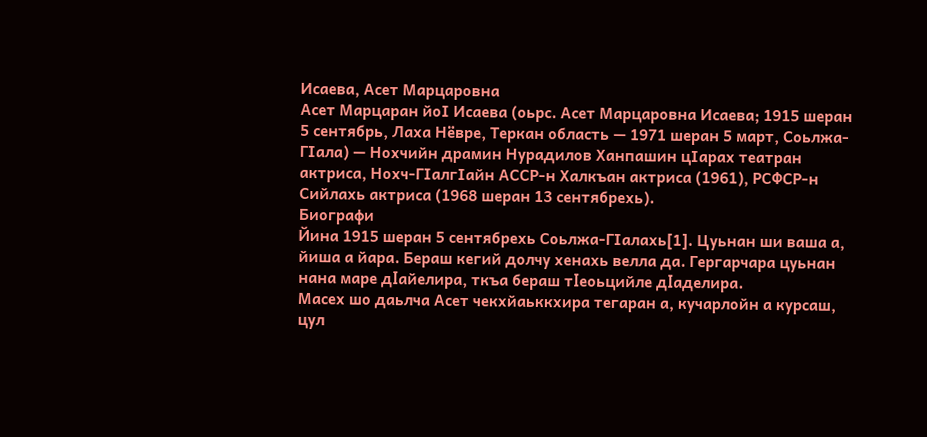Исаева, Асет Марцаровна
Асет Марцаран йоӀ Исаева (оьрс. Асет Марцаровна Исаева; 1915 шеран 5 сентябрь, Лаха Нёвре, Теркан область — 1971 шеран 5 март, Соьлжа-ГӀала) — Нохчийн драмин Нурадилов Ханпашин цӀарах театран актриса, Нохч-ГӀалгӀайн АССР-н Халкъан актриса (1961), РСФСР-н Сийлахь актриса (1968 шеран 13 сентябрехь).
Биографи
Йина 1915 шеран 5 сентябрехь Соьлжа-ГӀалахь[1]. Цуьнан ши ваша а, йиша а йара. Бераш кегий долчу хенахь велла да. Гергарчара цуьнан нана маре дӏайелира, ткъа бераш тӏеоьцийле дӏаделира.
Масех шо даьлча Асет чекхйаьккхира тегаран а, кучарлойн а курсаш, цул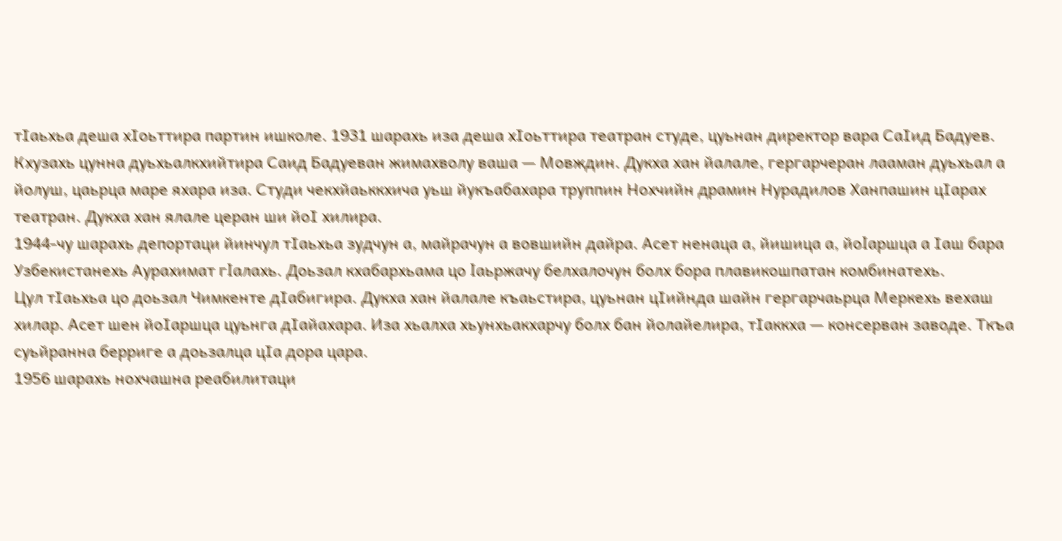тӀаьхьа деша хӀоьттира партин ишколе. 1931 шарахь иза деша хӀоьттира театран студе, цуьнан директор вара СаӀид Бадуев.
Кхузахь цунна дуьхьалкхийтира Саид Бадуеван жимахволу ваша — Мовждин. Дукха хан йалале, гергарчеран лааман дуьхьал а йолуш, цаьрца маре яхара иза. Студи чекхйаьккхича уьш йукъабахара труппин Нохчийн драмин Нурадилов Ханпашин цӀарах театран. Дукха хан ялале церан ши йоӀ хилира.
1944-чу шарахь депортаци йинчул тӀаьхьа зудчун а, майрачун а вовшийн дайра. Асет ненаца а, йишица а, йоӏаршца а Ӏаш бара Узбекистанехь Аурахимат гӏалахь. Доьзал кхабархьама цо ӏаьржачу белхалочун болх бора плавикошпатан комбинатехь.
Цул тӀаьхьа цо доьзал Чимкенте дӀабигира. Дукха хан йалале къаьстира, цуьнан цӀийнда шайн гергарчаьрца Меркехь вехаш хилар. Асет шен йоӀаршца цуьнга дӀайахара. Иза хьалха хьунхьакхарчу болх бан йолайелира, тӀаккха — консерван заводе. Ткъа суьйранна берриге а доьзалца цӀа дора цара.
1956 шарахь нохчашна реабилитаци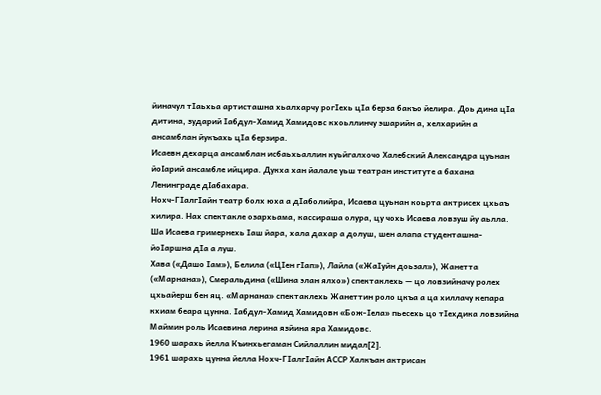йиначул тӀаьхьа артисташна хьалхарчу рогӀехь цӀа берза бакъо йелира. Доь дина цӀа дитина, зударий Ӏабдул-Хамид Хамидовс кхоьллинчу эшарийн а, хелхарийн а ансамблан йукъахь цӀа берзира.
Исаевн дехарца ансамблан исбаьхьаллин куьйгалхочо Халебский Александра цуьнан йоӏарий ансамбле ийцира. Дукха хан йалале уьш театран институте а бахана Ленинграде дӏабахара.
Нохч-ГӀалгӀайн театр болх юха а дӀаболийра, Исаева цуьнан коьрта актрисех цхьаъ хилира. Нах спектакле озархьама, кассираша олура, цу чохь Исаева ловзуш йу аьлла. Ша Исаева гримернехь Ӏаш йара, хала дахар а долуш, шен алапа студенташна-йоӀаршна дӀа а луш.
Хава («Дашо Ӏам»), Белила («ЦӀен гӀап»), Лайла («ЖаӀуйн доьзал»), Жанетта («Марнана»), Смеральдина («Шина элан ялхо») спектаклехь — цо ловзийначу ролех цхьайерш бен яц. «Марнана» спектаклехь Жанеттин роло цкъа а ца хиллачу кепара кхиам беара цунна. Ӏабдул-Хамид Хамидовн «Бож-Ӏела» пьесехь цо тӀехдика ловзийна Маймин роль Исаевина лерина язйина яра Хамидовс.
1960 шарахь йелла Къинхьегаман Сийлаллин мидал[2].
1961 шарахь цунна йелла Нохч-ГӀалгӀайн АССР Халкъан актрисан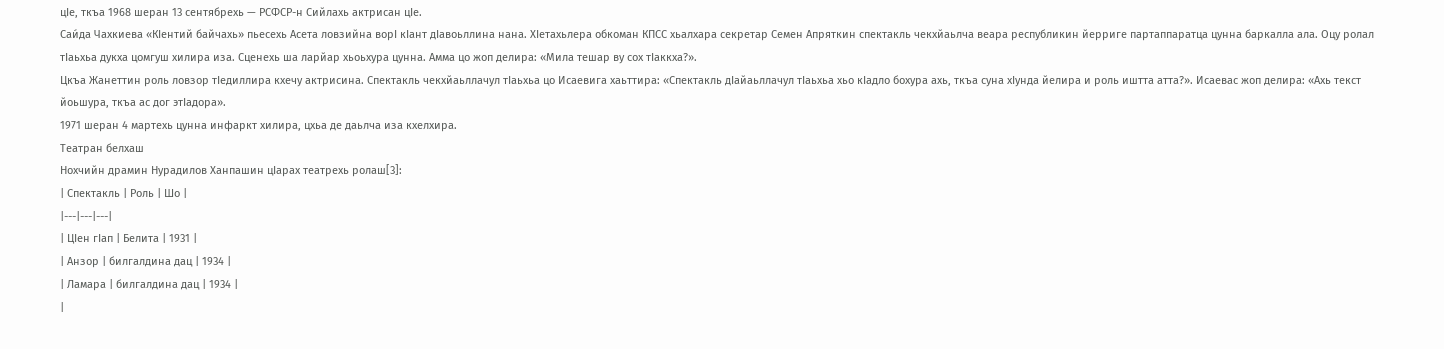цӀе, ткъа 1968 шеран 13 сентябрехь — РСФСР-н Сийлахь актрисан цӀе.
Саи́да Чахкиева «КӀентий байчахь» пьесехь Асета ловзийна ворӀ кӀант дӀавоьллина нана. ХӀетахьлера обкоман КПСС хьалхара секретар Семен Апряткин спектакль чекхйаьлча веара республикин йерриге партаппаратца цунна баркалла ала. Оцу ролал тӀаьхьа дукха цомгуш хилира иза. Сценехь ша ларйар хьоьхура цунна. Амма цо жоп делира: «Мила тешар ву сох тӀаккха?».
Цкъа Жанеттин роль ловзор тӀедиллира кхечу актрисина. Спектакль чекхйаьллачул тӀаьхьа цо Исаевига хаьттира: «Спектакль дӀайаьллачул тӀаьхьа хьо кӀадло бохура ахь, ткъа суна хӀунда йелира и роль иштта атта?». Исаевас жоп делира: «Ахь текст йоьшура, ткъа ас дог этӀадора».
1971 шеран 4 мартехь цунна инфаркт хилира, цхьа де даьлча иза кхелхира.
Театран белхаш
Нохчийн драмин Нурадилов Ханпашин цӀарах театрехь ролаш[3]:
| Спектакль | Роль | Шо |
|---|---|---|
| ЦӀен гӀап | Белита | 1931 |
| Анзор | билгалдина дац | 1934 |
| Ламара | билгалдина дац | 1934 |
|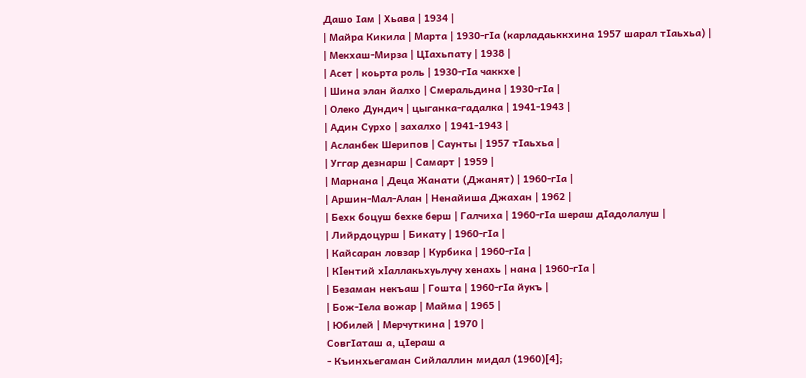Дашо Ӏам | Хьава | 1934 |
| Майра Кикила | Марта | 1930-гӀа (карладаьккхина 1957 шарал тӀаьхьа) |
| Мекхаш-Мирза | ЦӀахьпату | 1938 |
| Асет | коьрта роль | 1930-гӀа чаккхе |
| Шина элан йалхо | Смеральдина | 1930-гӀа |
| Олеко Дундич | цыганка-гадалка | 1941-1943 |
| Адин Сурхо | захалхо | 1941-1943 |
| Асланбек Шерипов | Саунты | 1957 тӀаьхьа |
| Уггар дезнарш | Самарт | 1959 |
| Марнана | Деца Жанати (Джанят) | 1960-гӀа |
| Аршин-Мал-Алан | Ненайиша Джахан | 1962 |
| Бехк боцуш бехке берш | Галчиха | 1960-гӀа шераш дӀадолалуш |
| Лийрдоцурш | Бикату | 1960-гӀа |
| Кайсаран ловзар | Курбика | 1960-гӀа |
| Кӏентий хӏаллакьхуьлучу хенахь | нана | 1960-гӀа |
| Безаман некъаш | Гошта | 1960-гӀа йукъ |
| Бож-Ӏела вожар | Майма | 1965 |
| Юбилей | Мерчуткина | 1970 |
СовгӀаташ а, цӀераш а
- Къинхьегаман Сийлаллин мидал (1960)[4];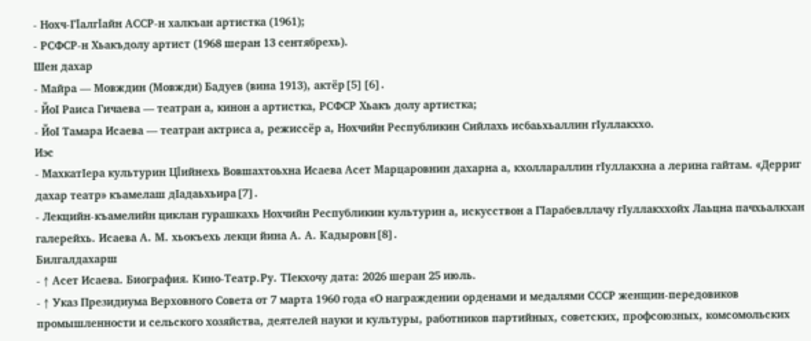- Нохч-Гӏалгӏайн АССР-н халкъан артистка (1961);
- РСФСР-н Хьакъдолу артист (1968 шеран 13 сентябрехь).
Шен дахар
- Майра — Мовждин (Мовжди) Бадуев (вина 1913), актёр[5][6].
- ЙоӀ Раиса Гичаева — театран а, кинон а артистка, РСФСР Хьакъ долу артистка;
- ЙоӀ Тамара Исаева — театран актриса а, режиссёр а, Нохчийн Республикин Сийлахь исбаьхьаллин гӀуллакххо.
Иэс
- МахкатӀера культурин Цӏийнехь Вовшахтоьхна Исаева Асет Марцаровнин дахарна а, кхоллараллин гӀуллакхна а лерина гайтам. «Дерриг дахар театр» къамелаш дӀадаьхьира[7].
- Лекцийн-къамелийн циклан гурашкахь Нохчийн Республикин культурин а, искусствон а ГӀарабевллачу гӀуллакххойх Лаьцна пачхьалкхан галерейхь. Исаева А. М. хьокъехь лекци йина А. А. Кадыровн[8].
Билгалдахарш
- ↑ Асет Исаева. Биография. Кино-Театр.Ру. ТӀекхочу дата: 2026 шеран 25 июль.
- ↑ Указ Президиума Верховного Совета от 7 марта 1960 года «О награждении орденами и медалями СССР женщин-передовиков промышленности и сельского хозяйства, деятелей науки и культуры, работников партийных, советских, профсоюзных, комсомольских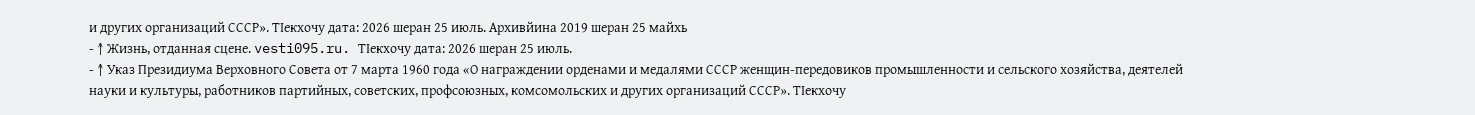и других организаций СССР». ТӀекхочу дата: 2026 шеран 25 июль. Архивйина 2019 шеран 25 майхь
- ↑ Жизнь, отданная сцене. vesti095.ru. ТӀекхочу дата: 2026 шеран 25 июль.
- ↑ Указ Президиума Верховного Совета от 7 марта 1960 года «О награждении орденами и медалями СССР женщин-передовиков промышленности и сельского хозяйства, деятелей науки и культуры, работников партийных, советских, профсоюзных, комсомольских и других организаций СССР». ТӀекхочу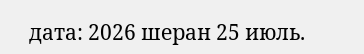дата: 2026 шеран 25 июль.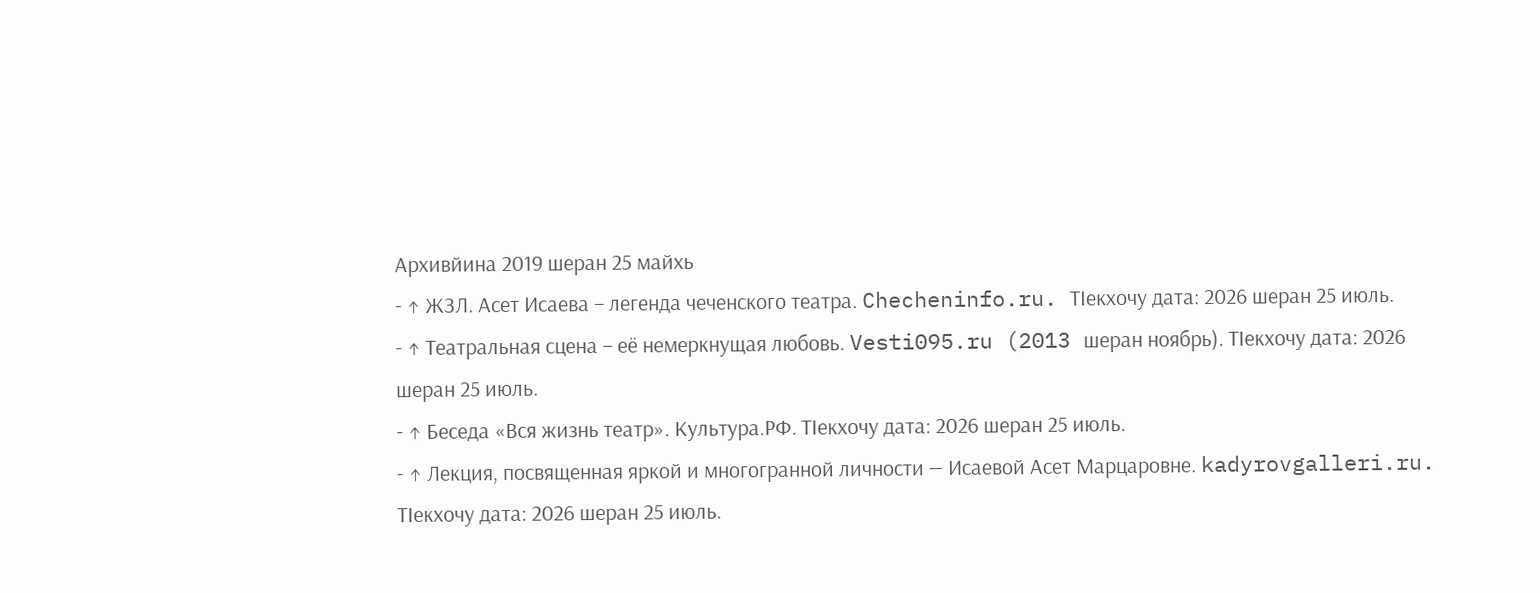Архивйина 2019 шеран 25 майхь
- ↑ ЖЗЛ. Асет Исаева – легенда чеченского театра. Checheninfo.ru. ТӀекхочу дата: 2026 шеран 25 июль.
- ↑ Театральная сцена – её немеркнущая любовь. Vesti095.ru (2013 шеран ноябрь). ТӀекхочу дата: 2026 шеран 25 июль.
- ↑ Беседа «Вся жизнь театр». Культура.РФ. ТӀекхочу дата: 2026 шеран 25 июль.
- ↑ Лекция, посвященная яркой и многогранной личности — Исаевой Асет Марцаровне. kadyrovgalleri.ru. ТӀекхочу дата: 2026 шеран 25 июль.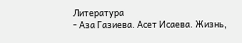Литература
- Аза Газиева. Асет Исаева. Жизнь,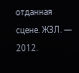отданная сцене. ЖЗЛ. — 2012.